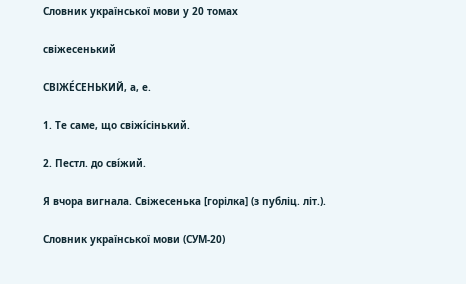Словник української мови у 20 томах

свіжесенький

СВІЖЕ́СЕНЬКИЙ, а, е.

1. Те саме, що свіжі́сінький.

2. Пестл. до сві́жий.

Я вчора вигнала. Свіжесенька [горілка] (з публіц. літ.).

Словник української мови (СУМ-20)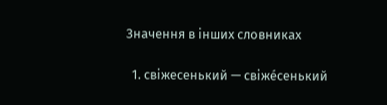Значення в інших словниках

  1. свіжесенький — свіже́сенький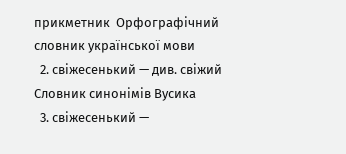прикметник  Орфографічний словник української мови
  2. свіжесенький — див. свіжий  Словник синонімів Вусика
  3. свіжесенький —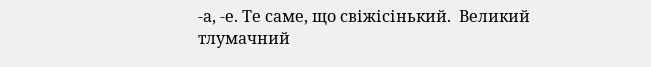-а, -е. Те саме, що свіжісінький.  Великий тлумачний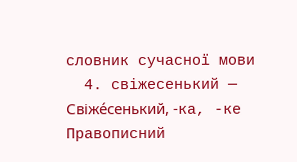словник сучасної мови
  4. свіжесенький — Свіже́сенький, -ка, -ке  Правописний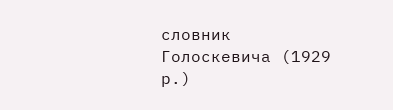словник Голоскевича (1929 р.)